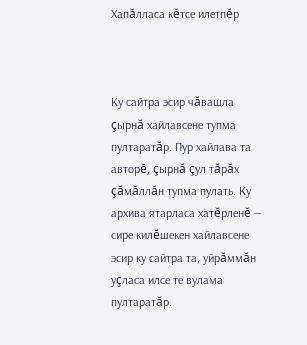Хапăлласа кĕтсе илетпĕр



Ку сайтра эсир чăвашла çырнă хайлавсене тупма пултаратăр. Пур хайлава та авторĕ, çырнă çул тăрăх çăмăллăн тупма пулать. Ку архива ятарласа хатĕрленĕ — сире килĕшекен хайлавсене эсир ку сайтра та, уйрăммăн уçласа илсе те вулама пултаратăр.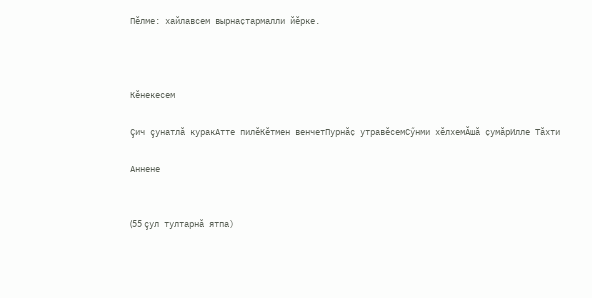Пӗлме: хайлавсем вырнаҫтармалли йӗрке.



Кĕнекесем

Çич çунатлă куракАтте пилĕКĕтмен венчетПурнӑҫ утравӗсемСӳнми хĕлхемӐшӑ ҫумӑрИлле Тăхти

Аннене


(55 çул тултарнă ятпа)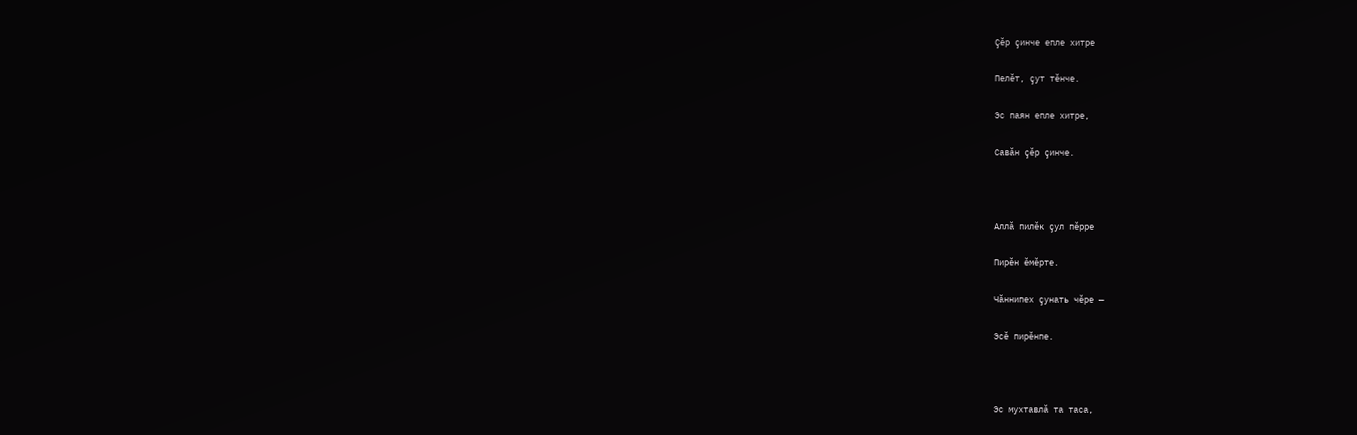Çĕр çинче епле хитре

Пелĕт, çут тĕнче.

Эс паян епле хитре,

Савăн çĕр çинче.



Аллă пилĕк çул пĕрре

Пирĕн ĕмĕрте.

Чăннипех çунать чĕре —

Эсĕ пирĕнпе.



Эс мухтавлă та таса,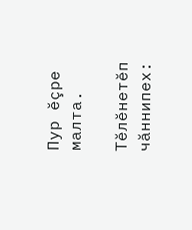Пур ĕçре малта.

Тĕлĕнетĕп чăннипех: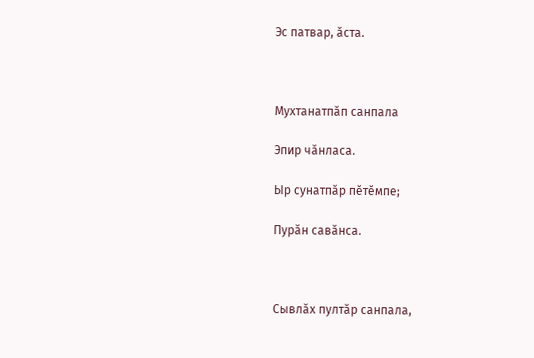Эс патвар, ăста.



Мухтанатпăп санпала

Эпир чăнласа.

Ыр сунатпăр пĕтĕмпе;

Пурăн савăнса.



Сывлăх пултăр санпала,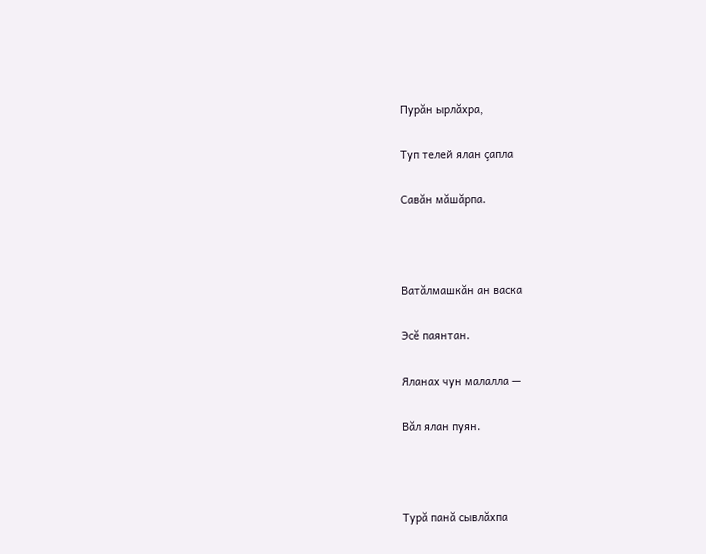Пурăн ырлăхра,

Туп телей ялан çапла

Савăн мăшăрпа.



Ватăлмашкăн ан васка

Эсĕ паянтан.

Яланах чун малалла —

Вăл ялан пуян.



Турă панă сывлăхпа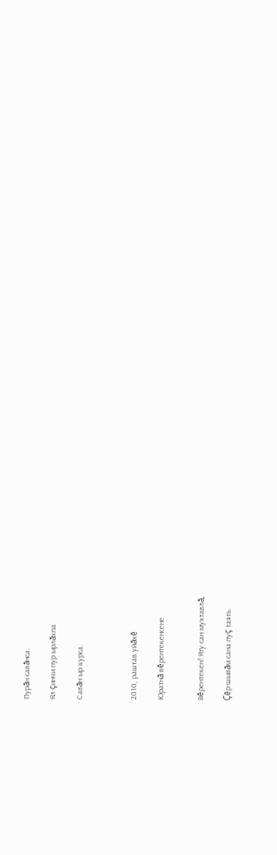Пурăн савăнса.

Ял çинчи пур ырлăхпа

Савăн ыр курса.



2010, раштав уйăхĕ

Юратнă вĕрентекенсене


Вĕрентекен! Яту сан мухтавлă,

Çĕр-шывăм сана пуç таять.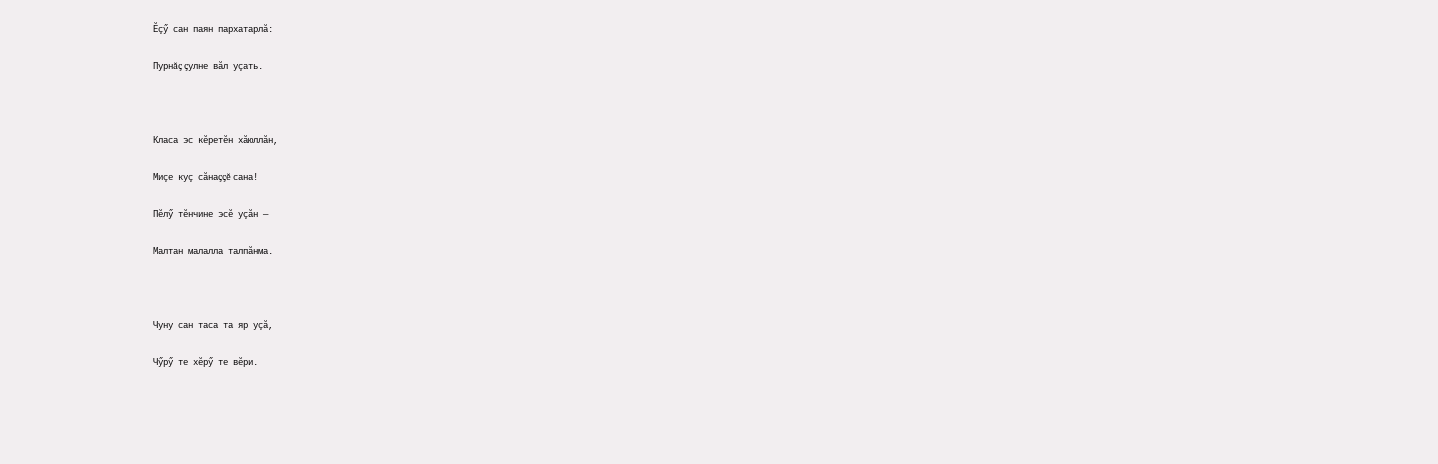Ĕçӳ сан паян пархатарлă:

Пурнăç çулне вăл уçать.



Класа эс кĕретĕн хăюллăн,

Миçе куç сăнаççĕ сана!

Пĕлӳ тĕнчине эсĕ уçăн —

Малтан малалла талпăнма.



Чуну сан таса та яр уçă,

Чӳрӳ те хĕрӳ те вĕри.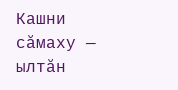Кашни сăмаху — ылтăн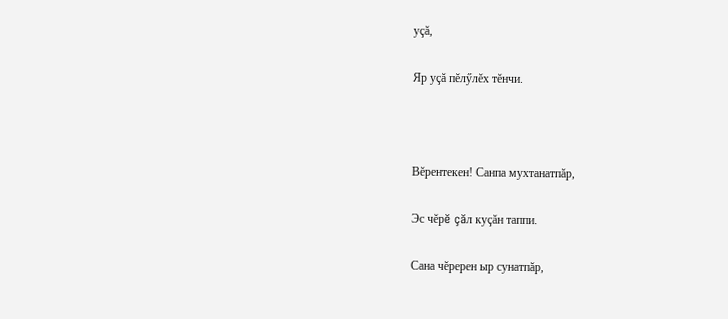уçă,

Яр уçă пĕлӳлĕх тĕнчи.



Вĕрентекен! Санпа мухтанатпăр,

Эс чĕрĕ çăл куçăн таппи.

Сана чĕререн ыр сунатпăр,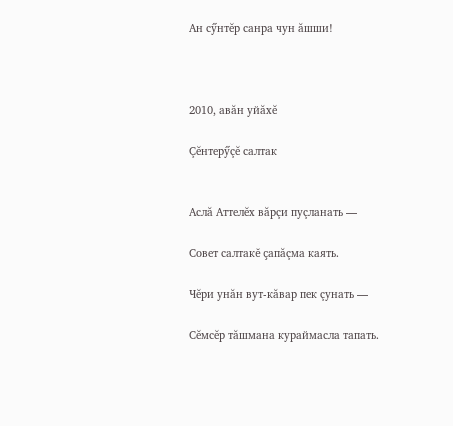Ан сӳнтĕр санра чун ăшши!



2010, авăн уйăхĕ

Çĕнтерӳçĕ салтак


Аслă Аттелĕх вăрçи пуçланать —

Совет салтакĕ çапăçма каять.

Чĕри унăн вут-кăвар пек çунать —

Сĕмсĕр тăшмана кураймасла тапать.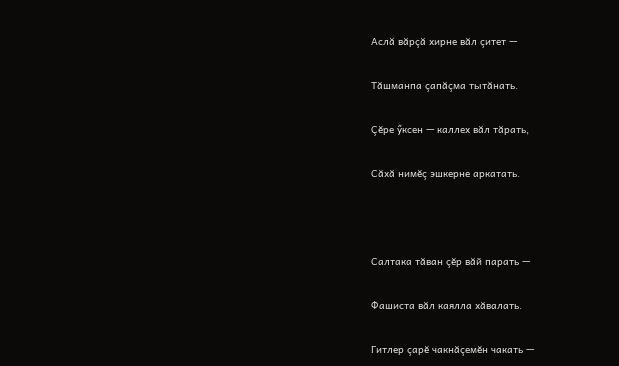Аслă вăрçă хирне вăл çитет —

Тăшманпа çапăçма тытăнать.

Çĕре ӳксен — каллех вăл тăрать,

Сăхă нимĕç эшкерне аркатать.



Салтака тăван çĕр вăй парать —

Фашиста вăл каялла хăвалать.

Гитлер çарĕ чакнăçемĕн чакать —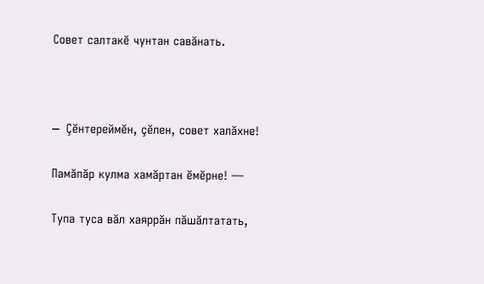Совет салтакĕ чунтан савăнать.



— Çĕнтереймĕн, çĕлен, совет халăхне!

Памăпăр кулма хамăртан ĕмĕрне! —

Тупа туса вăл хаяррăн пăшăлтатать,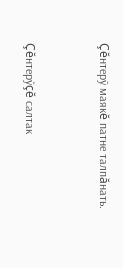Çĕнтерў маякĕ патне талпăнать.



Çĕнтерӳçĕ салтак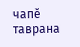чапĕ таврана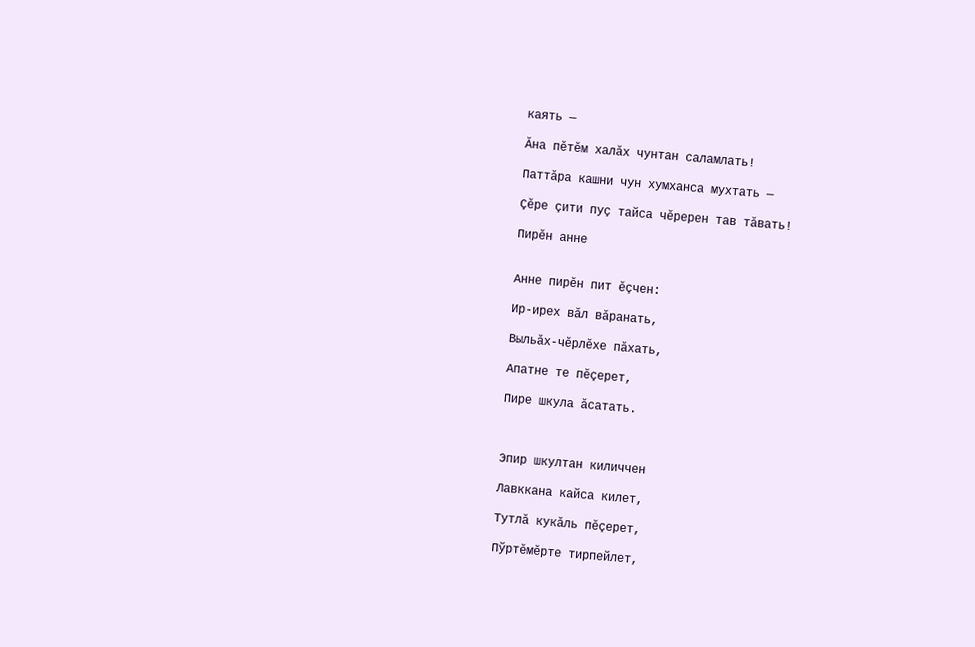каять —

Ăна пĕтĕм халăх чунтан саламлать!

Паттăра кашни чун хумханса мухтать —

Çĕре çити пуç тайса чĕререн тав тăвать!

Пирĕн анне


Анне пирĕн пит ĕçчен:

Ир-ирех вăл вăранать,

Выльăх-чĕрлĕхе пăхать,

Апатне те пĕçерет,

Пире шкула ăсатать.



Эпир шкултан киличчен

Лавккана кайса килет,

Тутлă кукăль пĕçерет,

Пўртĕмĕрте тирпейлет,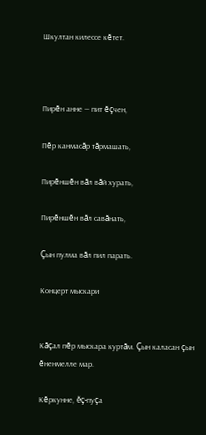Шкултан килессе кĕтет.



Пирĕн анне — пит ĕçчен,

Пĕр канмасăр тăрмашать,

Пирĕншĕн вăл вăй хурать,

Пирĕншĕн вăл савăнать,

Çын пулма вăл пил парать.

Концерт мыскари


Кăçал пĕр мыскара куртăм. Çын каласан çын ĕненмелле мар.

Кĕркунне, ĕç-пуçа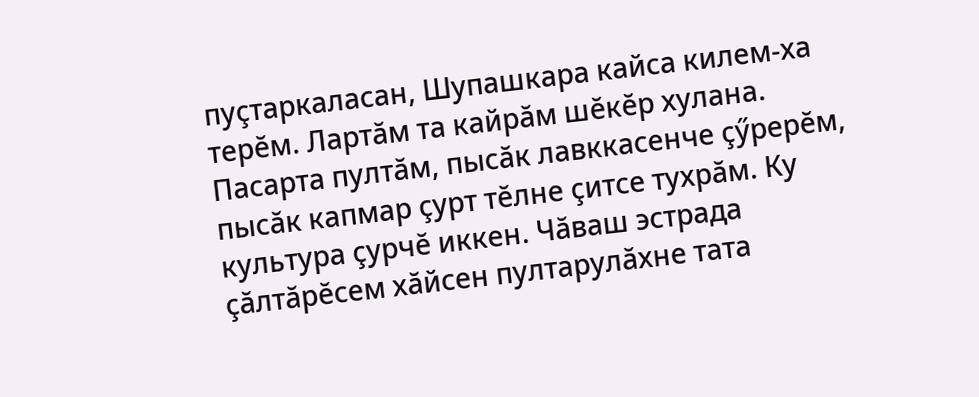пуçтаркаласан, Шупашкара кайса килем-ха терĕм. Лартăм та кайрăм шĕкĕр хулана. Пасарта пултăм, пысăк лавккасенче çӳрерĕм, пысăк капмар çурт тĕлне çитсе тухрăм. Ку культура çурчĕ иккен. Чăваш эстрада çăлтăрĕсем хăйсен пултарулăхне тата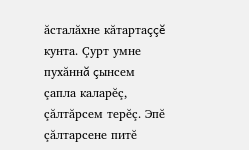ăсталăхне кăтартаççĕ кунта. Çурт умне пухăннă çынсем çапла каларĕç, çăлтăрсем терĕç. Эпĕ çăлтарсене питĕ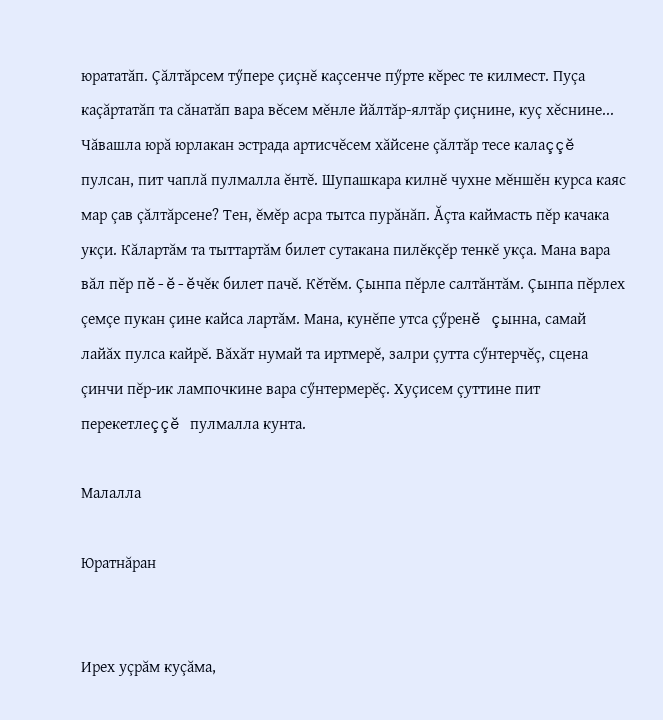юрататăп. Çăлтăрсем тӳпере çиçнĕ каçсенче пӳрте кĕрес те килмест. Пуçа каçăртатăп та сăнатăп вара вĕсем мĕнле йăлтăр-ялтăр çиçнине, куç хĕснине... Чăвашла юрă юрлакан эстрада артисчĕсем хăйсене çăлтăр тесе калаççĕ пулсан, пит чаплă пулмалла ĕнтĕ. Шупашкара килнĕ чухне мĕншĕн курса каяс мар çав çăлтăрсене? Тен, ĕмĕр асра тытса пурăнăп. Ăçта каймасть пĕр качака укçи. Кăлартăм та тыттартăм билет сутакана пилĕкçĕр тенкĕ укçа. Мана вара вăл пĕр пĕ-ĕ-ĕчĕк билет пачĕ. Кĕтĕм. Çынпа пĕрле салтăнтăм. Çынпа пĕрлех çемçе пукан çине кайса лартăм. Мана, кунĕпе утса çӳренĕ çынна, самай лайăх пулса кайрĕ. Вăхăт нумай та иртмерĕ, залри çутта сӳнтерчĕç, сцена çинчи пĕр-ик лампочкине вара сӳнтермерĕç. Хуçисем çуттине пит перекетлеççĕ пулмалла кунта.

Малалла

Юратнăран


Ирех уçрăм куçăма,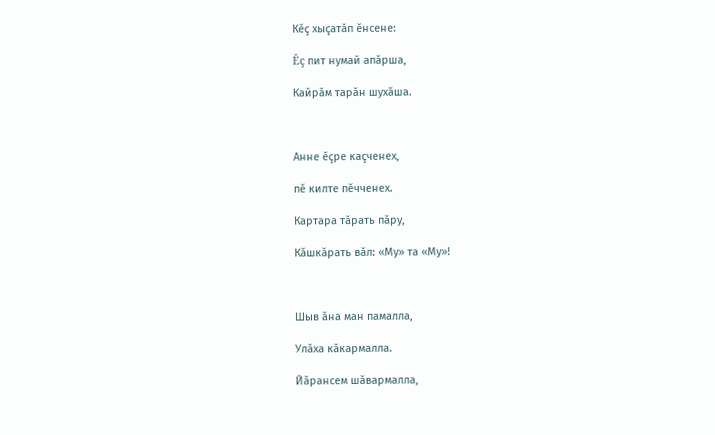Кĕç хыçатăп ĕнсене:

Ĕç пит нумай апăрша,

Кайрăм тарăн шухăша.



Анне ĕçре каçченех,

пĕ килте пĕчченех.

Картара тăрать пăру,

Кăшкăрать вăл: «Му» та «Му»!



Шыв ăна ман памалла,

Улăха кăкармалла.

Йăрансем шăвармалла,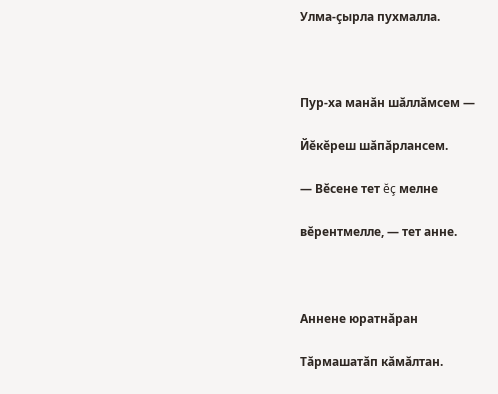Улма-çырла пухмалла.



Пур-ха манăн шăллăмсем —

Йĕкĕреш шăпăрлансем.

— Вĕсене тет ĕç мелне

вĕрентмелле, — тет анне.



Аннене юратнăран

Тăрмашатăп кăмăлтан.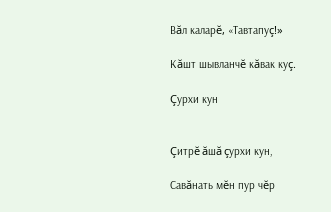Вăл каларĕ, «Тавтапуç!»

Кăшт шывланчĕ кăвак куç.

Çурхи кун


Çитрĕ ăшă çурхи кун,

Савăнать мĕн пур чĕр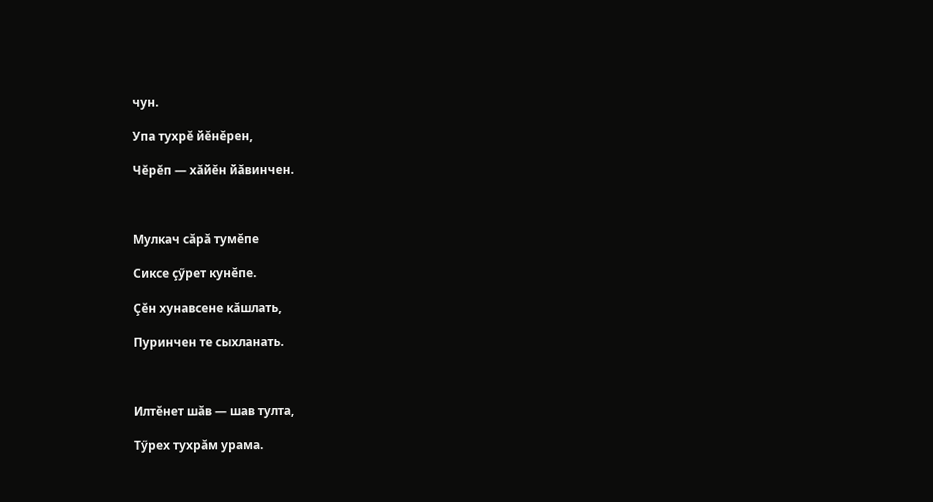чун.

Упа тухрĕ йĕнĕрен,

Чĕрĕп — хăйĕн йăвинчен.



Мулкач сăрă тумĕпе

Сиксе çӳрет кунĕпе.

Çĕн хунавсене кăшлать,

Пуринчен те сыхланать.



Илтĕнет шăв — шав тулта,

Тӳрех тухрăм урама.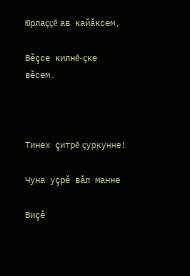Юрлаççĕ ав кайăксем,

Вĕçсе килнĕ-çке вĕсем.



Тинех çитрĕ çуркунне!

Чуна уçрĕ вăл манне

Виçĕ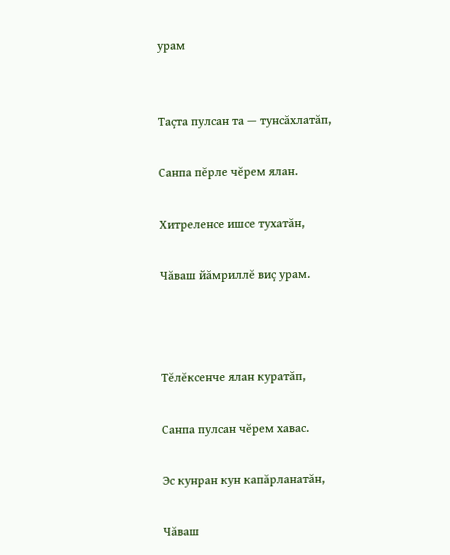урам


Таçта пулсан та — тунсăхлатăп,

Санпа пĕрле чĕрем ялан.

Хитреленсе ишсе тухатăн,

Чăваш йăмриллĕ виç урам.



Тĕлĕксенче ялан куратăп,

Санпа пулсан чĕрем хавас.

Эс кунран кун капăрланатăн,

Чăваш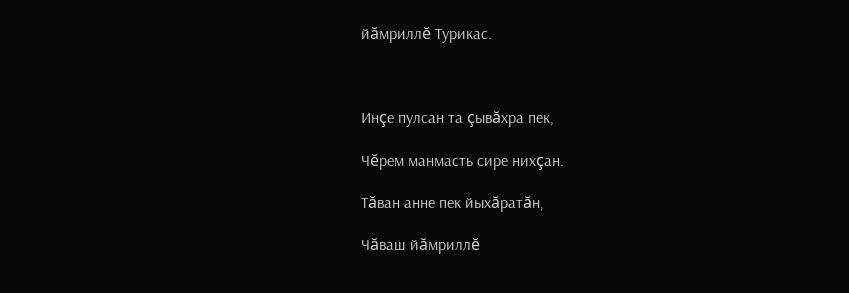йăмриллĕ Турикас.



Инçе пулсан та çывăхра пек,

Чĕрем манмасть сире нихçан.

Тăван анне пек йыхăратăн,

Чăваш йăмриллĕ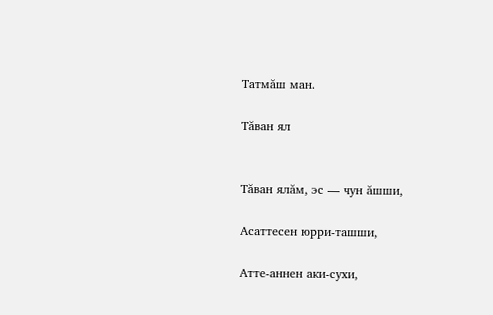Татмăш ман.

Тăван ял


Тăван ялăм, эс — чун ăшши,

Асаттесен юрри-ташши,

Атте-аннен аки-сухи,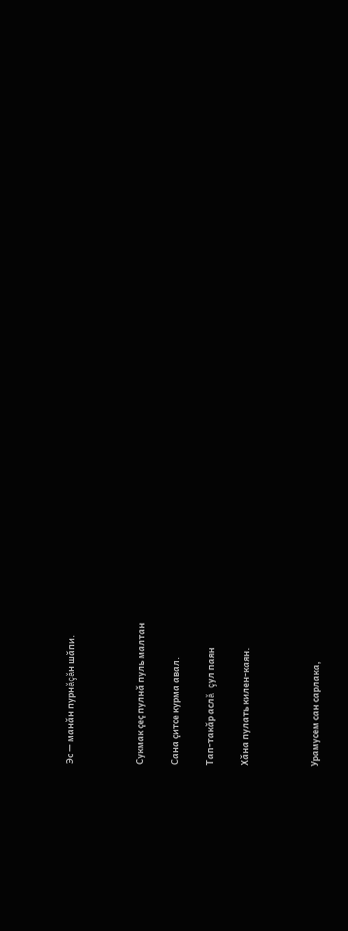Эс — манăн пурнăçăн шăпи.



Сукмак çеç пулнă пуль малтан

Сана çитсе курма авал.

Тап-такăр аслă çул паян

Хăна пулать килен-каян.



Урамусем сан сарлака,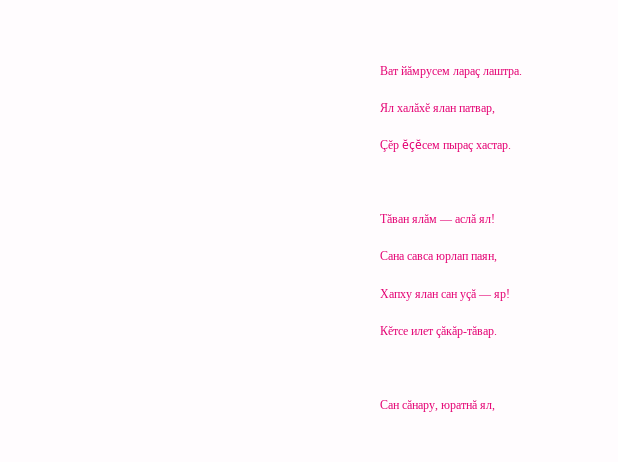Ват йăмрусем лараç лаштра.

Ял халăхĕ ялан патвар,

Çĕр ĕçĕсем пыраç хастар.



Тăван ялăм — аслă ял!

Сана савса юрлап паян,

Хапху ялан сан уçă — яр!

Кĕтсе илет çăкăр-тăвар.



Сан сăнару, юратнă ял,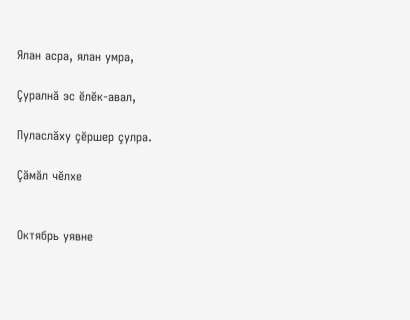Ялан асра, ялан умра,

Çуралнă эс ĕлĕк-авал,

Пуласлăху çĕршер çулра.

Çăмăл чĕлхе


Октябрь уявне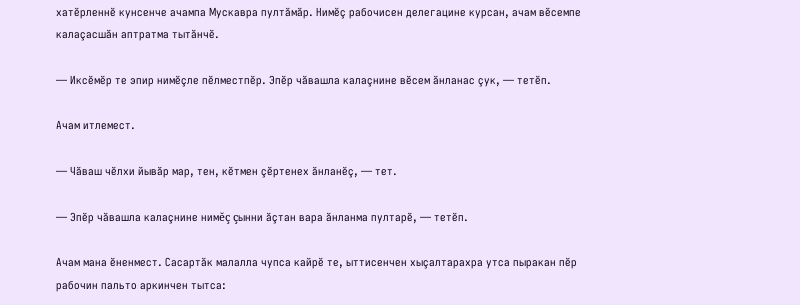хатĕрленнĕ кунсенче ачампа Мускавра пултăмăр. Нимĕç рабочисен делегацине курсан, ачам вĕсемпе калаçасшăн аптратма тытăнчĕ.

— Иксĕмĕр те эпир нимĕçле пĕлместпĕр. Эпĕр чăвашла калаçнине вĕсем ăнланас çук, — тетĕп.

Ачам итлемест.

— Чăваш чĕлхи йывăр мар, тен, кĕтмен çĕртенех ăнланĕç, — тет.

— Эпĕр чăвашла калаçнине нимĕç çынни ăçтан вара ăнланма пултарĕ, — тетĕп.

Ачам мана ĕненмест. Сасартăк малалла чупса кайрĕ те, ыттисенчен хыçалтарахра утса пыракан пĕр рабочин пальто аркинчен тытса: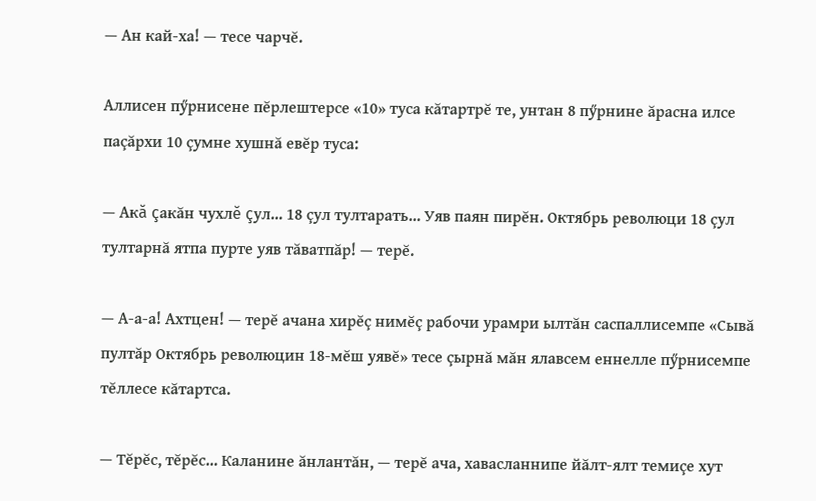— Ан кай-ха! — тесе чарчĕ.

Аллисен пӳрнисене пĕрлештерсе «10» туса кăтартрĕ те, унтан 8 пӳрнине ăрасна илсе паçăрхи 10 çумне хушнă евĕр туса:

— Акă çакăн чухлĕ çул... 18 çул тултарать... Уяв паян пирĕн. Октябрь революци 18 çул тултарнă ятпа пурте уяв тăватпăр! — терĕ.

— А-а-а! Ахтцен! — терĕ ачана хирĕç нимĕç рабочи урамри ылтăн саспаллисемпе «Сывă пултăр Октябрь революцин 18-мĕш уявĕ» тесе çырнă мăн ялавсем еннелле пӳрнисемпе тĕллесе кăтартса.

— Тĕрĕс, тĕрĕс... Каланине ăнлантăн, — терĕ ача, хавасланнипе йăлт-ялт темиçе хут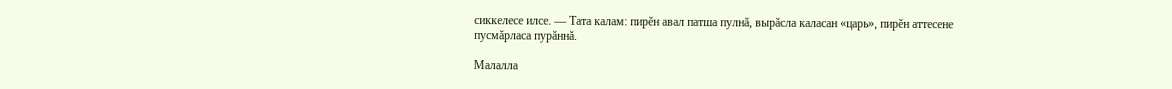сиккелесе илсе. — Тата калам: пирĕн авал патша пулнă, вырăсла каласан «царь», пирĕн аттесене пусмăрласа пурăннă.

Малалла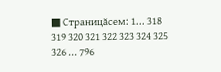■ Страницăсем: 1... 318 319 320 321 322 323 324 325 326 ... 796